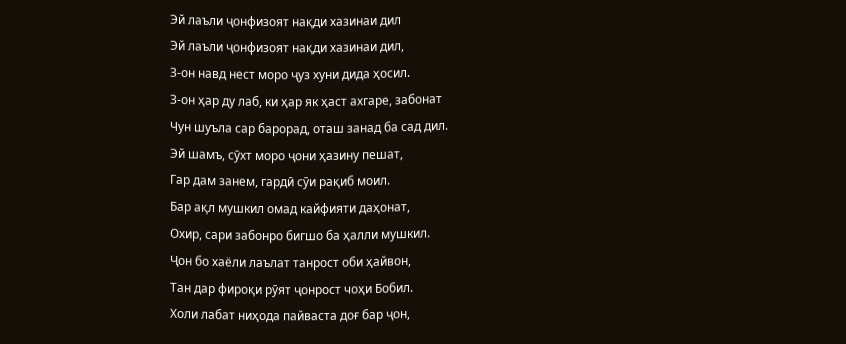Эй лаъли ҷонфизоят нақди хазинаи дил
Эй лаъли ҷонфизоят нақди хазинаи дил,
З-он навд нест моро ҷуз хуни дида ҳосил.
З-он ҳар ду лаб, ки ҳар як ҳаст ахгаре, забонат
Чун шуъла сар барорад, оташ занад ба сад дил.
Эй шамъ, сӯхт моро ҷони ҳазину пешат,
Гар дам занем, гардӣ сӯи рақиб моил.
Бар ақл мушкил омад кайфияти даҳонат,
Охир, сари забонро бигшо ба ҳалли мушкил.
Ҷон бо хаёли лаълат танрост оби ҳайвон,
Тан дар фироқи рӯят ҷонрост чоҳи Бобил.
Холи лабат ниҳода пайваста доғ бар ҷон,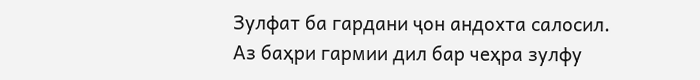Зулфат ба гардани ҷон андохта салосил.
Аз баҳри гармии дил бар чеҳра зулфу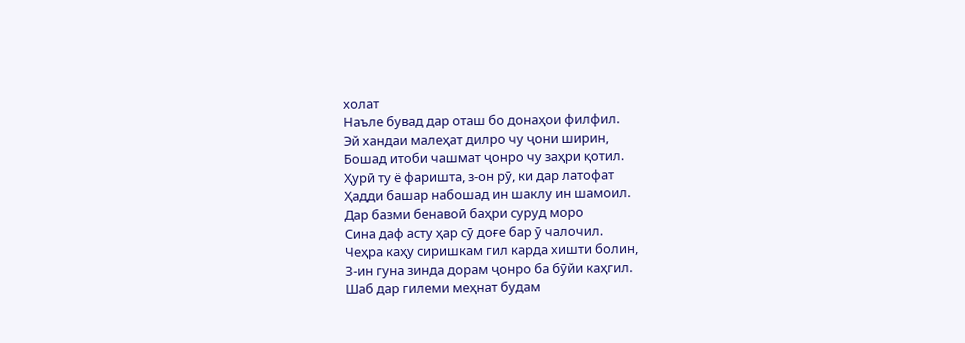холат
Наъле бувад дар оташ бо донаҳои филфил.
Эй хандаи малеҳат дилро чу ҷони ширин,
Бошад итоби чашмат ҷонро чу заҳри қотил.
Ҳурӣ ту ё фаришта, з-он рӯ, ки дар латофат
Ҳадди башар набошад ин шаклу ин шамоил.
Дар базми бенавоӣ баҳри суруд моро
Сина даф асту ҳар сӯ доғе бар ӯ чалочил.
Чеҳра каҳу сиришкам гил карда хишти болин,
З-ин гуна зинда дорам ҷонро ба бӯйи каҳгил.
Шаб дар гилеми меҳнат будам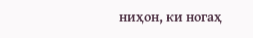ниҳон, ки ногаҳ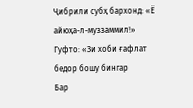Ҷибрили субҳ бархонд: «Ё айюҳа-л-муззаммил!»
Гуфто: «Зи хоби ғафлат бедор бошу бингар
Бар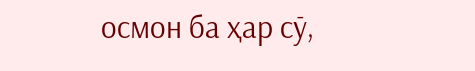осмон ба ҳар сӯ,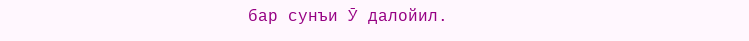бар сунъи Ӯ далойил.